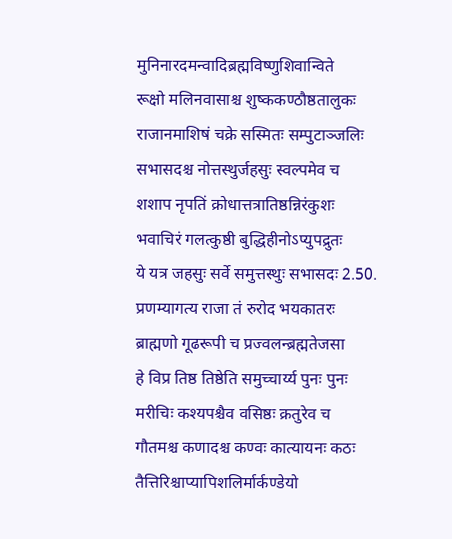मुनिनारदमन्वादिब्रह्मविष्णुशिवान्विते
रूक्षो मलिनवासाश्च शुष्ककण्ठौष्ठतालुकः
राजानमाशिषं चक्रे सस्मितः सम्पुटाञ्जलिः
सभासदश्च नोत्तस्थुर्जहसुः स्वल्पमेव च
शशाप नृपतिं क्रोधात्तत्रातिष्ठन्निरंकुशः
भवाचिरं गलत्कुष्ठी बुद्धिहीनोऽप्युपद्रुतः
ये यत्र जहसुः सर्वे समुत्तस्थुः सभासदः 2.50.
प्रणम्यागत्य राजा तं रुरोद भयकातरः
ब्राह्मणो गूढरूपी च प्रज्वलन्ब्रह्मतेजसा
हे विप्र तिष्ठ तिष्ठेति समुच्चार्य्य पुनः पुनः
मरीचिः कश्यपश्चैव वसिष्ठः क्रतुरेव च
गौतमश्च कणादश्च कण्वः कात्यायनः कठः
तैत्तिरिश्चाप्यापिशलिर्मार्कण्डेयो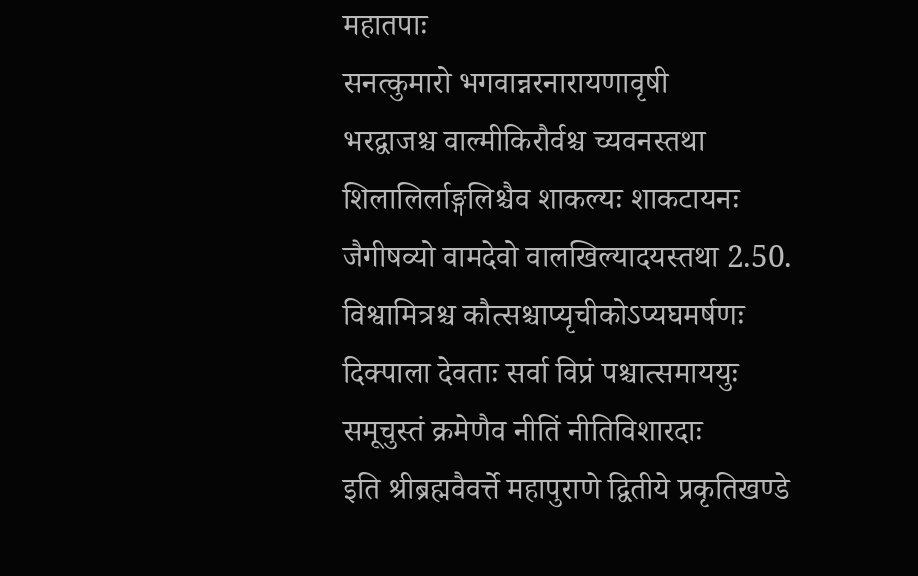महातपाः
सनत्कुमारो भगवान्नरनारायणावृषी
भरद्वाजश्च वाल्मीकिरौर्वश्च च्यवनस्तथा
शिलालिर्लाङ्गलिश्चैव शाकल्यः शाकटायनः
जैगीषव्यो वामदेवो वालखिल्यादयस्तथा 2.50.
विश्वामित्रश्च कौत्सश्चाप्यृचीकोऽप्यघमर्षणः
दिक्पाला देवताः सर्वा विप्रं पश्चात्समाययुः
समूचुस्तं क्रमेणैव नीतिं नीतिविशारदाः
इति श्रीब्रह्मवैवर्त्ते महापुराणे द्वितीये प्रकृतिखण्डे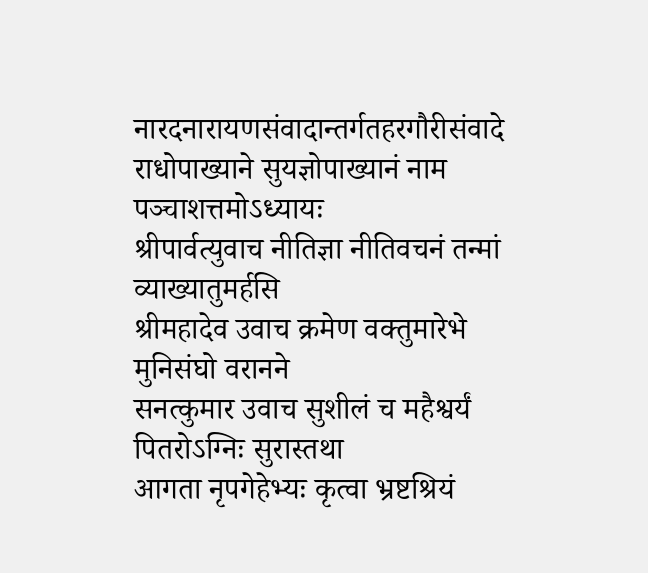नारदनारायणसंवादान्तर्गतहरगौरीसंवादे राधोपाख्याने सुयज्ञोपाख्यानं नाम पञ्चाशत्तमोऽध्यायः
श्रीपार्वत्युवाच नीतिज्ञा नीतिवचनं तन्मां व्याख्यातुमर्हसि
श्रीमहादेव उवाच क्रमेण वक्तुमारेभे मुनिसंघो वरानने
सनत्कुमार उवाच सुशीलं च महैश्वर्यं पितरोऽग्निः सुरास्तथा
आगता नृपगेहेभ्यः कृत्वा भ्रष्टश्रियं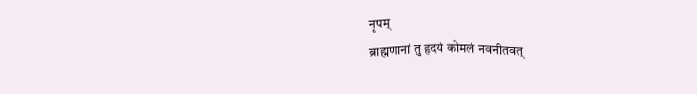नृपम्
ब्राह्मणानां तु हृदयं कोमलं नवनीतवत्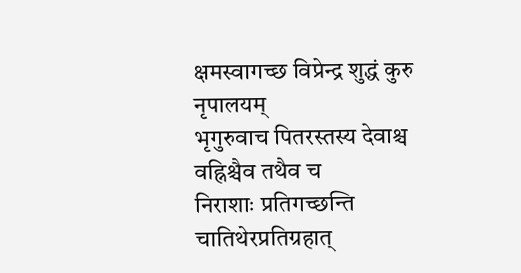क्षमस्वागच्छ विप्रेन्द्र शुद्धं कुरु नृपालयम्
भृगुरुवाच पितरस्तस्य देवाश्च वह्निश्चैव तथैव च
निराशाः प्रतिगच्छन्ति चातिथेरप्रतिग्रहात्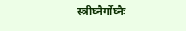स्त्रीघ्नैर्गोघ्नैः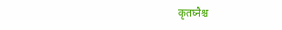कृतघ्नैश्च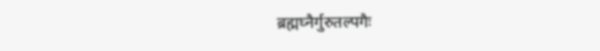ब्रह्मघ्नैर्गुरुतल्पगैः